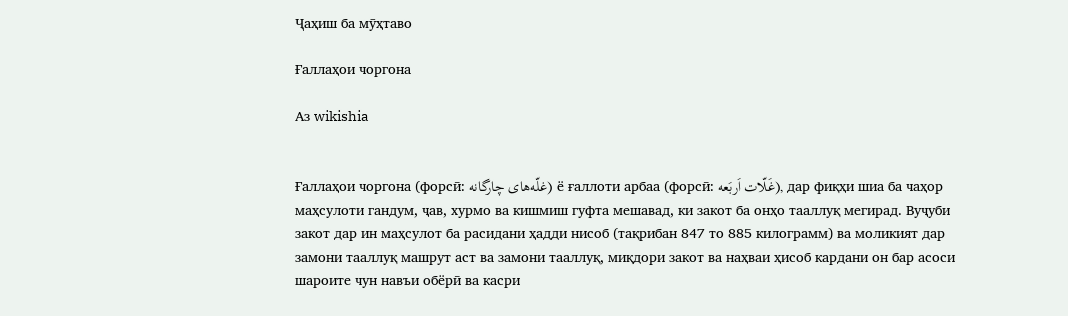Ҷаҳиш ба мӯҳтаво

Ғаллаҳои чоргона

Аз wikishia


Ғаллаҳои чоргона (форсӣ: غلّه‌های چارگانه) ё ғаллоти арбаа (форсӣ: غَلّات اَربَعه), дар фиқҳи шиа ба чаҳор маҳсулоти гандум, ҷав, хурмо ва кишмиш гуфта мешавад, ки закот ба онҳо тааллуқ мегирад. Вуҷуби закот дар ин маҳсулот ба расидани ҳадди нисоб (тақрибан 847 то 885 килограмм) ва моликият дар замони тааллуқ машрут аст ва замони тааллуқ, миқдори закот ва наҳваи ҳисоб кардани он бар асоси шароите чун навъи обёрӣ ва касри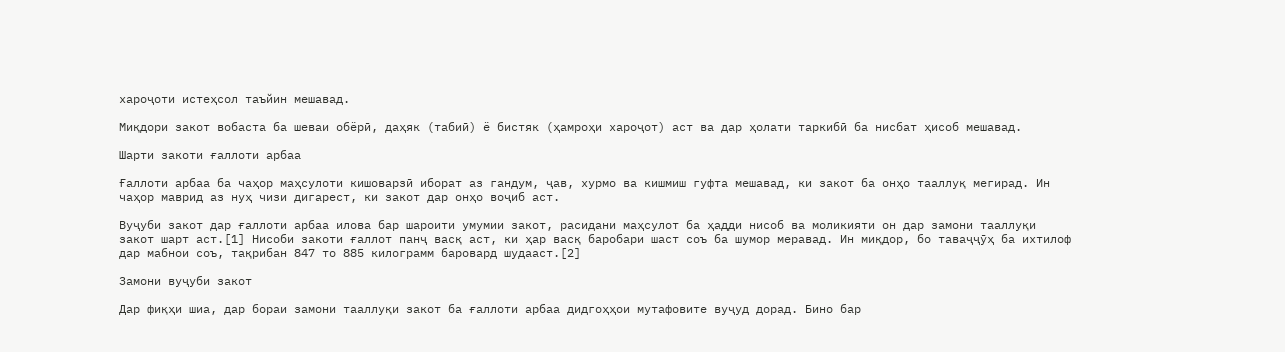хароҷоти истеҳсол таъйин мешавад.

Миқдори закот вобаста ба шеваи обёрӣ, даҳяк (табиӣ) ё бистяк (ҳамроҳи хароҷот) аст ва дар ҳолати таркибӣ ба нисбат ҳисоб мешавад.

Шарти закоти ғаллоти арбаа

Ғаллоти арбаа ба чаҳор маҳсулоти кишоварзӣ иборат аз гандум, ҷав, хурмо ва кишмиш гуфта мешавад, ки закот ба онҳо тааллуқ мегирад. Ин чаҳор маврид аз нуҳ чизи дигарест, ки закот дар онҳо воҷиб аст.

Вуҷуби закот дар ғаллоти арбаа илова бар шароити умумии закот, расидани маҳсулот ба ҳадди нисоб ва моликияти он дар замони тааллуқи закот шарт аст.[1] Нисоби закоти ғаллот панҷ васқ аст, ки ҳар васқ баробари шаст соъ ба шумор меравад. Ин миқдор, бо таваҷҷӯҳ ба ихтилоф дар мабнои соъ, тақрибан 847 то 885 килограмм баровард шудааст.[2]

Замони вуҷуби закот

Дар фиқҳи шиа, дар бораи замони тааллуқи закот ба ғаллоти арбаа дидгоҳҳои мутафовите вуҷуд дорад. Бино бар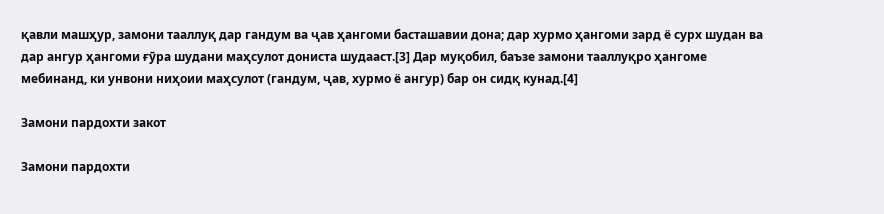қавли машҳур, замони тааллуқ дар гандум ва ҷав ҳангоми басташавии дона; дар хурмо ҳангоми зард ё сурх шудан ва дар ангур ҳангоми ғӯра шудани маҳсулот дониста шудааст.[3] Дар муқобил, баъзе замони тааллуқро ҳангоме мебинанд, ки унвони ниҳоии маҳсулот (гандум, ҷав, хурмо ё ангур) бар он сидқ кунад.[4]

Замони пардохти закот

Замони пардохти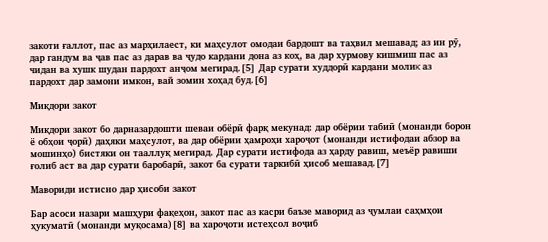закоти ғаллот, пас аз марҳилаест, ки маҳсулот омодаи бардошт ва таҳвил мешавад; аз ин рӯ, дар гандум ва ҷав пас аз дарав ва ҷудо кардани дона аз коҳ, ва дар хурмову кишмиш пас аз чидан ва хушк шудан пардохт анҷом мегирад.[5] Дар сурати худдорӣ кардани молиκ аз пардохт дар замони имкон, вай зомин хоҳад буд.[6]

Миқдори закот

Миқдори закот бо дарназардошти шеваи обёрӣ фарқ мекунад: дар обёрии табиӣ (монанди борон ё обҳои ҷорӣ) даҳяки маҳсулот, ва дар обёрии ҳамроҳи хароҷот (монанди истифодаи абзор ва мошинҳо) бистяки он тааллуқ мегирад. Дар сурати истифода аз ҳарду равиш, меъёр равиши ғолиб аст ва дар сурати баробарӣ, закот ба сурати таркибӣ ҳисоб мешавад.[7]

Мавориди истисно дар ҳисоби закот

Бар асоси назари машҳури фақеҳон, закот пас аз касри баъзе маворид аз ҷумлаи саҳмҳои ҳукуматӣ (монанди муқосама)[8] ва хароҷоти истеҳсол воҷиб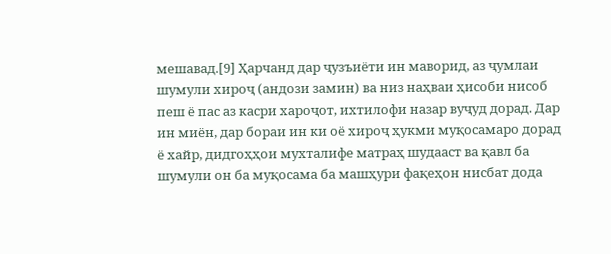мешавад.[9] Ҳарчанд дар ҷузъиёти ин маворид, аз ҷумлаи шумули хироҷ (андози замин) ва низ наҳваи ҳисоби нисоб пеш ё пас аз касри хароҷот, ихтилофи назар вуҷуд дорад. Дар ин миён, дар бораи ин ки оё хироҷ ҳукми муқосамаро дорад ё хайр, дидгоҳҳои мухталифе матраҳ шудааст ва қавл ба шумули он ба муқосама ба машҳури фақеҳон нисбат дода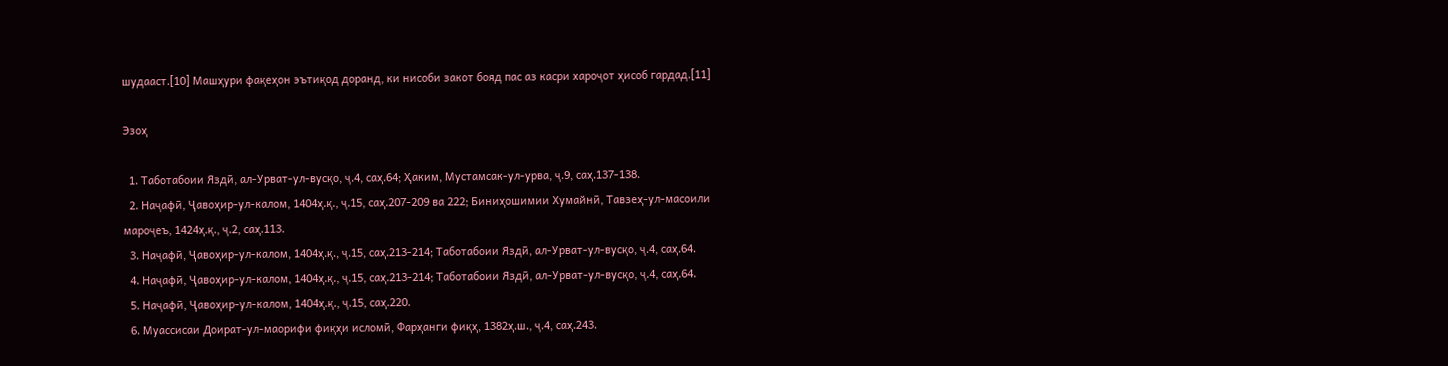шудааст.[10] Машҳури фақеҳон эътиқод доранд, ки нисоби закот бояд пас аз касри хароҷот ҳисоб гардад.[11]

Эзоҳ

  1. Таботабоии Яздӣ, ал-Урват-ул-вусқо, ҷ.4, саҳ.64; Ҳаким, Мустамсак-ул-урва, ҷ.9, саҳ.137-138.
  2. Наҷафӣ, Ҷавоҳир-ул-калом, 1404ҳ.қ., ҷ.15, саҳ.207-209 ва 222; Биниҳошимии Хумайнӣ, Тавзеҳ-ул-масоили мароҷеъ, 1424ҳ.қ., ҷ.2, саҳ.113.
  3. Наҷафӣ, Ҷавоҳир-ул-калом, 1404ҳ.қ., ҷ.15, саҳ.213-214; Таботабоии Яздӣ, ал-Урват-ул-вусқо, ҷ.4, саҳ.64.
  4. Наҷафӣ, Ҷавоҳир-ул-калом, 1404ҳ.қ., ҷ.15, саҳ.213-214; Таботабоии Яздӣ, ал-Урват-ул-вусқо, ҷ.4, саҳ.64.
  5. Наҷафӣ, Ҷавоҳир-ул-калом, 1404ҳ.қ., ҷ.15, саҳ.220.
  6. Муассисаи Доират-ул-маорифи фиқҳи исломӣ, Фарҳанги фиқҳ, 1382ҳ.ш., ҷ.4, саҳ.243.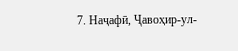7. Наҷафӣ, Ҷавоҳир-ул-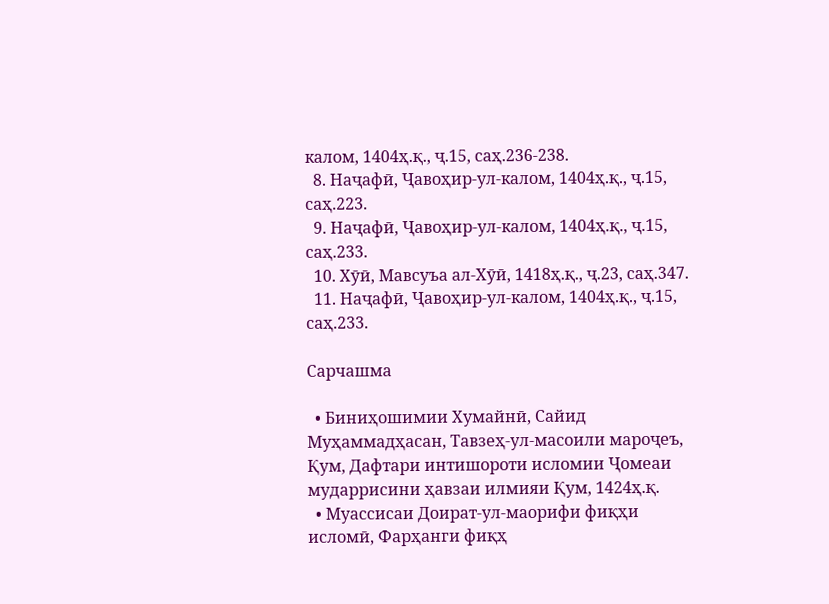калом, 1404ҳ.қ., ҷ.15, саҳ.236-238.
  8. Наҷафӣ, Ҷавоҳир-ул-калом, 1404ҳ.қ., ҷ.15, саҳ.223.
  9. Наҷафӣ, Ҷавоҳир-ул-калом, 1404ҳ.қ., ҷ.15, саҳ.233.
  10. Хӯӣ, Мавсуъа ал-Хӯӣ, 1418ҳ.қ., ҷ.23, саҳ.347.
  11. Наҷафӣ, Ҷавоҳир-ул-калом, 1404ҳ.қ., ҷ.15, саҳ.233.

Сарчашма

  • Биниҳошимии Хумайнӣ, Сайид Муҳаммадҳасан, Тавзеҳ-ул-масоили мароҷеъ, Қум, Дафтари интишороти исломии Ҷомеаи мударрисини ҳавзаи илмияи Қум, 1424ҳ.қ.
  • Муассисаи Доират-ул-маорифи фиқҳи исломӣ, Фарҳанги фиқҳ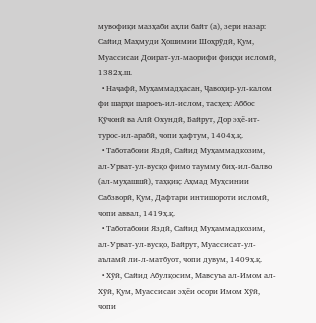мувофиқи мазҳаби аҳли байт (а), зери назар: Сайид Маҳмуди Ҳошимии Шоҳрӯдӣ, Қум, Муассисаи Доират-ул-маорифи фиқҳи исломӣ, 1382ҳ.ш.
  • Наҷафӣ, Муҳаммадҳасан, Ҷавоҳир-ул-калом фи шарҳи шароеъ-ил-ислом, тасҳеҳ: Аббос Қӯчонӣ ва Алӣ Охундӣ, Байрут, Дор эҳё-ит-турос-ил-арабӣ, чопи ҳафтум, 1404ҳ.қ.
  • Таботабоии Яздӣ, Сайид Муҳаммадкозим, ал-Урват-ул-вусқо фимо таумму биҳ-ил-балво (ал-муҳашшӣ), таҳқиқ: Аҳмад Муҳсинии Сабзворӣ, Қум, Дафтари интишороти исломӣ, чопи аввал, 1419ҳ.қ.
  • Таботабоии Яздӣ, Сайид Муҳаммадкозим, ал-Урват-ул-вусқо, Байрут, Муассисат-ул-аъламӣ ли-л-матбуот, чопи дувум, 1409ҳ.қ.
  • Хӯӣ, Сайид Абулқосим, Мавсуъа ал-Имом ал-Хӯӣ, Қум, Муассисаи эҳёи осори Имом Хӯӣ, чопи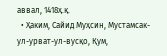аввал, 1418ҳ.қ.
  • Ҳаким, Сайид Муҳсин, Мустамсак-ул-урват-ул-вусқо, Қум,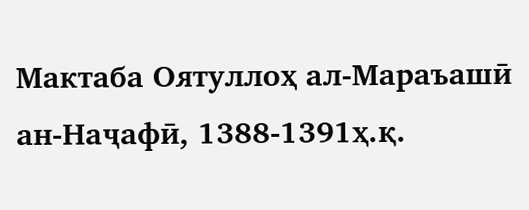Мактаба Оятуллоҳ ал-Мараъашӣ ан-Наҷафӣ, 1388-1391ҳ.қ.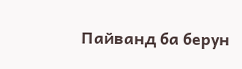Пайванд ба берун